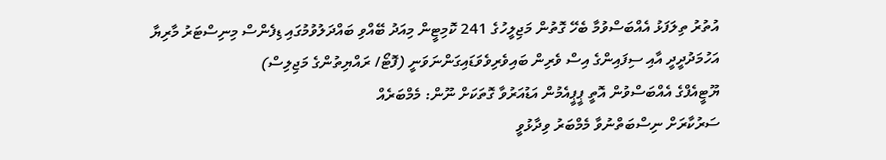އުތުރު ތިލަފަޅު އެއްބަސްވުމާ ބެހޭ ގޮތުން މަޖިލީހުގެ 241 ކޮމިޓީން މިއަދު ބޭއްވި ބައްދަލުވުމުގައި ޑިފެންސް މިނިސްޓަރު މާރިޔާ އަހުމަދުދީދީ އާއި ސިފައިންގެ އިސް ވެރިން ބައިވެރިވެވަޑައިގަންނަވަނީ (ފޮޓޯ/ ރައްޔިތުންގެ މަޖިލިސް)
ޔޫޓީއެފްގެ އެއްބަސްވުން އޮތީ ޕީޕީއެމުން އަޑުއަރުވާ ގޮތަކަށް ނޫން: މެމްބަރެއް
ސަރުކާރަށް ނިސްބަތްނުވާ މެމްބަރު ވިދާޅުވީ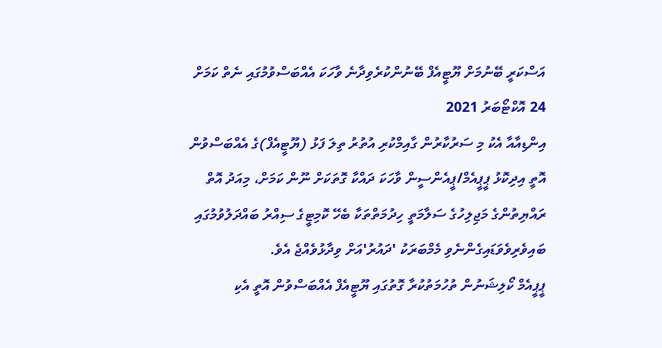އަސްކަރީ ބޭނުމަށް ޔޫޓީއެފް ބޭނުންކުރެވިދާނެ ވާހަކަ އެއްބަސްވުމުގައި ނެތް ކަމަށް
24 އޮކްޓޯބަރު 2021
އިންޑިއާއާ އެކު މި ސަރުކާރުން ގާއިމްކުރި އުތުރު ތިލަ ފަޅު (ޔޫޓީއެފް)ގެ އެއްބަސްވުން އޮތީ އިދިކޮޅު ޕީޕީއެމް/ޕީއެންސީން ވާހަކަ ދައްކާ ގޮތަކަށް ނޫން ކަމަށް، މިއަދު އޮތް ރައްޔިތުންގެ މަޖިލިހުގެ ސަލާމަތީ ހިދުމަތްތަކާ ބެހޭ ކޮމިޓީގެ ސިއްރު ބައްދަލުވުމުގައި ބައިވެރިވެވަޑައިގެންނެވި މެމްބަރަކު 'ދައުރު'އަށް ވިދާޅުވެއްޖެ އެވެ.
ޕީޕީއެމް ކޯލިޝަނުން ތުހުމަތުކުރާ ގޮތުގައި ޔޫޓީއެފް އެއްބަސްވުން އޮތީ އެކި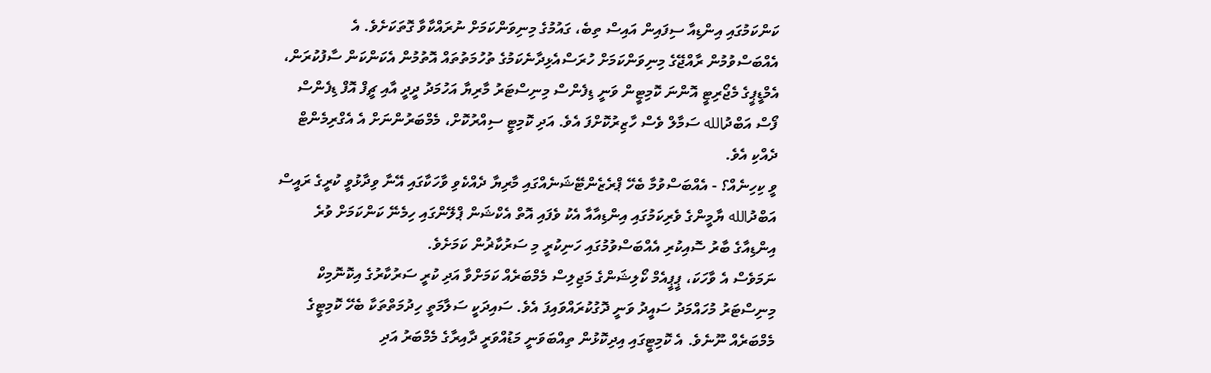ކަންކަމުގައި އިންޑިއާ ސިފައިން އައިސް ތިބެ، ގައުމުގެ މިނިވަންކަމަށް ނުރައްކާވާ ގޮތަކަށެވެ. އެ އެއްބަސްވުމުން ރާއްޖޭގެ މިނިވަންކަމަށް ހުރަސްއެޅިދާނެކަމުގެ ތުހުމަތުތައް އޮތުމުން އެކަންކަން ސާފުކުރަން، އެމްޑީޕީގެ މެޖޯރިޓީ އޮންނަ ކޮމިޓީން ވަނީ ޑިފެންސް މިނިސްޓަރު މާރިޔާ އަހުމަދު ދީދީ އާއި ޗީފް އޮފް ޑިފެންސް ފޯސް އަބްދުالله ސަމާލް ވެސް ހާޒިރުކޮށްފަ އެވެ. އަދި ކޮމިޓީ ސިއްރުކޮށް، މެމްބަރުންނަށް އެ އެގްރިމެންޓް ދެއްކި އެވެ.
ވީ ކިހިނެއް؟ - އެއްބަސްވުމާ ބެހޭ ޕްރެޒެންޓޭޝަނެއްގައި މާރިޔާ ދެއްކެވި ވާހަކާގައި އޭނާ ވިދާޅުވީ ކުރީގެ ރައީސް އަބްދުالله ޔާމީންގެ ވެރިކަމުގައި އިންޑިއާއާ އެކު ވެފައި އޮތް އެކްޝަން ޕްލޭންގައި ހިމެނޭ ކަންކަމަށް ވުރެ އިންޑިއާގެ ބާރު ސޮއިކުރި އެއްބަސްވުމުގައި ހަނިކުރީ މި ސަރުކާޜުން ކަމަށެވެ.
ނަމަވެސް އެ ވާހަކަ، ޕީޕީއެމް ކޯލިޝަންގެ މަޖިލިސް މެމްބަރެއް ކަމަށްވާ އަދި ކުރީ ސަރުކާރުގެ އިކޮނޮމިކް މިނިސްޓަރު މުހައްމަދު ސައީދު ވަނީ ދޮގުކުރައްވައިފަ އެވެ. ސައިދަކީ ސަލާމަތީ ހިދުމަތްތަކާ ބެހޭ ކޮމިޓީގެ މެމްބަރެއް ނޫނެވެ. އެ ކޮމިޓީގައި އިދިކޮޅުން ތިއްބަވަނީ މަޑުއްވަރީ ދާއިރާގެ މެމްބަރު އަދި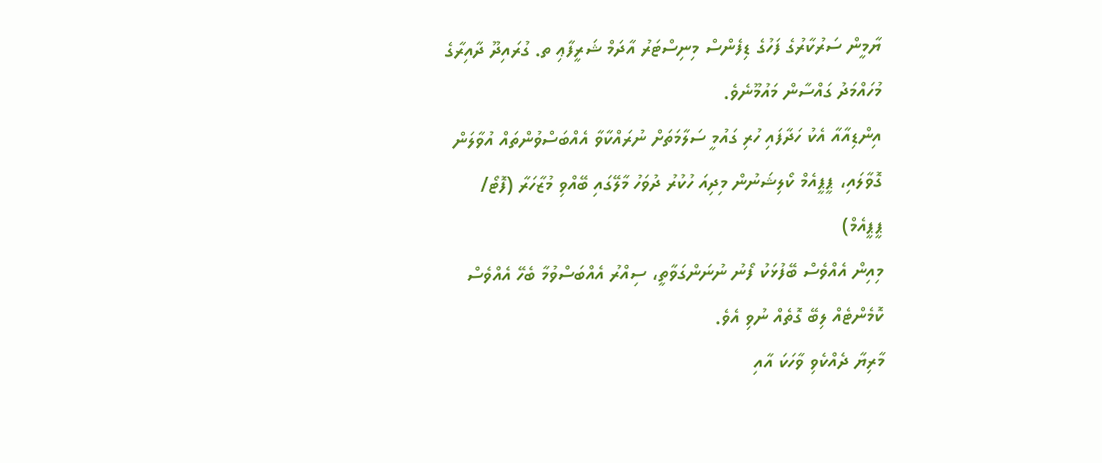ޔާމީން ސަރުކާރުގެ ފަހުގެ ޑިފެންސް މިނިސްޓަރު އާދަމް ޝަރީފާޢި ތ. ގުރައިދޫ ދާއިރާގެ މުހައްމަދު ގައްސާން މައުމޫނެވެ.
އިންޑިއާއާ އެކު ހަދާފައި ހުރި ގައުމީ ސަލާމަތަށް ނުރައްކާވާ އެއްބަސްވުންތައް އުވާލަން ގޮވާލައި، ޕީޕީއެމް ކޯލިޝަނުން މިދިއަ ހުކުރު ދުވަހު މާލޭގައި ބޭއްވި މުޒާހަރާ (ފޮޓޯ/ ޕީޕީއެމް)
މިއިން އެއްވެސް ބޭފުޅަކު ފޯނު ނުނަންގަވާތީ، ސިއްރު އެއްބަސްވުމާ ބެހޭ އެއްވެސް ކޮމެންޓެއް ލިބޭ ގޮތެއް ނުވި އެވެ.
މާރިޔާ ދެއްކެވި ވާހަކަ އާއި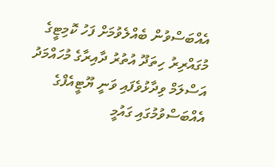އެއްބަސްވުން ބެއްލެވުމަށް ފަހު ކޮމިޓީގެ މުގައްރިރު ހިތަދޫ އުތުރު ދާއިރާގެ މުހައްމަދު އަސްލަމް ވިދާޅުވެފައި ވަނީ ޔޫޓީއެފްގެ އެއްބަސްވުމުގައި ގައުމީ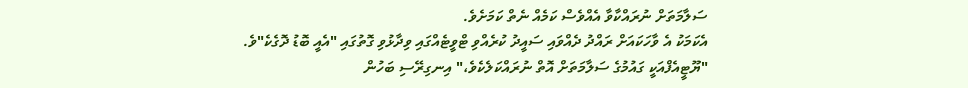ސަލާމަތަށް ނުރައްކާވާ އެއްވެސް ކަމެއް ނެތް ކަމަށެވެ.
އެކަމަކު އެ ވާހަކައަށް ރައްދު ދެއްވައި ސައީދު ކުރެއްވި ޓްވީޓެއްގައި ވިދާޅުވި ގޮތުގައި "އެއީ ބޮޑު ދޮގެކެ"ވެ.
"ޔޫޓީއެފްއަކީ ގައުމުގެ ސަލާމަތަށް އޮތް ނުރައްކަލެކެވެ،" އިނގިރޭސި ބަހުން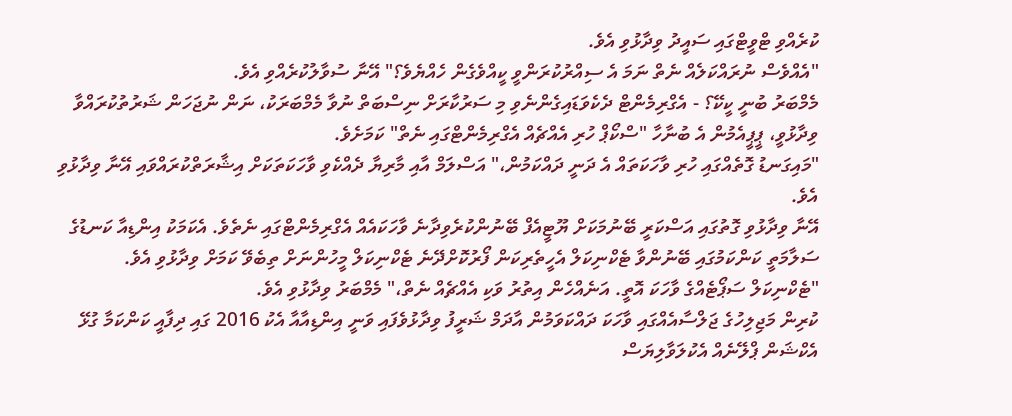ކުރެއްވި ޓްވީޓްގައި ސައީދު ވިދާޅުވި އެވެ.
"އެއްވެސް ނުރައްކަލެއް ނެތް ނަމަ އެ ސިއްރުކުރަންވީ ކީއްވެގެން ހެއްޔެވެ؟" އޭނާ ސުވާލުކުރެއްވި އެވެ.
މެމްބަރު ބުނީ ކީކޭ؟ - އެގްރިމެންޓް ދެކެވަޑައިގެންނެވި މި ސަރުކާރަށް ނިސްބަތް ނުވާ މެމްބަރަކު، ނަން ނުޖަހަން ޝަރުތުކުރައްވާ ވިދާޅުވީ، ޕީޕީއެމުން އެ ބުނާހާ "ސްކޯޕް ހުރި އެއްޗެއް އެގްރިމެންޓްގައި ނެތް" ކަމަށެވެ.
"މައިގަނޑު ގޮތެއްގައި ހުރި ވާހަކަތައް އެ ދަނީ ދައްކަމުން،" އަސްލަމް އާއި މާރިޔާ ދެއްކެވި ވާހަކަތަކަށް އިޝާރަތްކުރައްވައި އޭނާ ވިދާޅުވި އެވެ.
އޭނާ ވިދާޅުވި ގޮތުގައި އަސްކަރީ ބޭނުމަކަށް ޔޫޓީއެފް ބޭނުންކުރެވިދާނެ ވާހަކައެއް އެގްރިމެންޓްގައި ނެތެވެ. އެކަމަކު އިންޑިއާ ކަނޑުގެ ސަލާމަތީ ކަންކަމުގައި ބޭނުންވާ ޓެކްނިކަލް އެހީތެރިކަން ފޯރުކޮށްދޭނެ ޓެކްނިކަލް މީހުންނަށް ތިބެވޭ ކަމަށް ވިދާޅުވި އެވެ.
"ޓެކްނިކަލް ސަޕޯޓެއްގެ ވާހަކަ އޮތީ. އަނެއްހެން އިތުރު ވަކި އެއްޗެއް ނެތް،" މެމްބަރު ވިދާޅުވި އެވެ.
ކުރިން މަޖިލިހުގެ ޖަލްސާއެއްގައި ވާހަކަ ދައްކަވަމުން އާދަމް ޝަރީފު ވިދާޅުވެފައި ވަނީ އިންޑިއާއާ އެކު 2016 ގައި ދިފާއީ ކަންކަމާ ގުޅޭ އެކްޝަން ޕްލޭނެއް އެކުލަވާލިޔަސް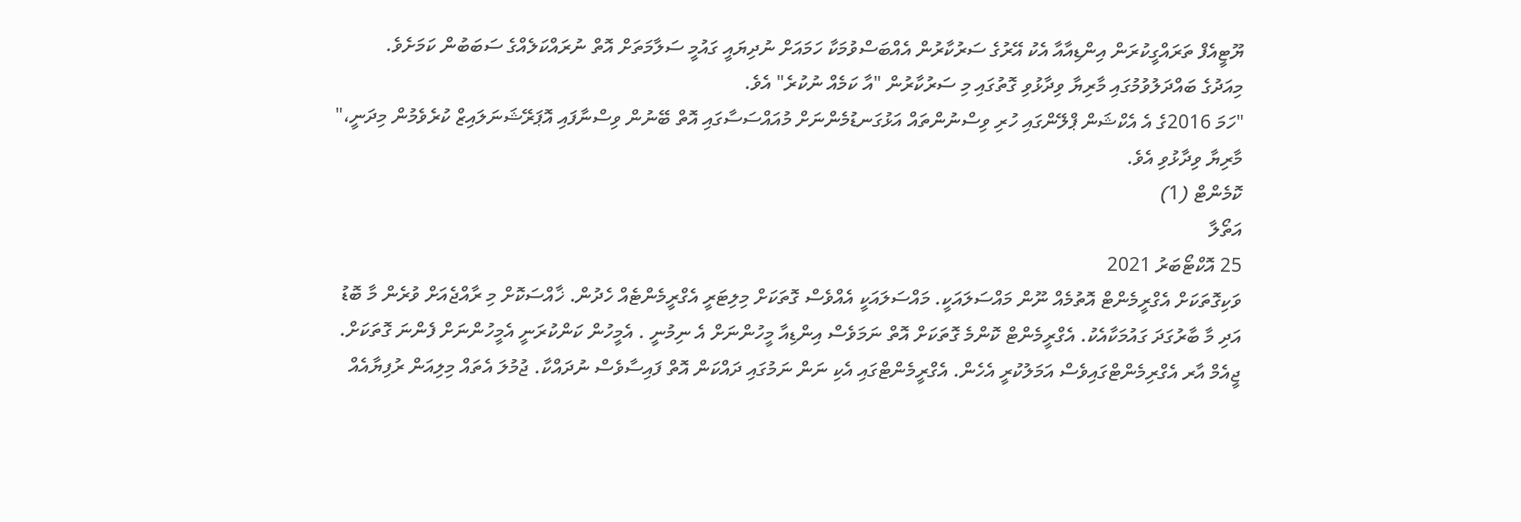ޔޫޓީއެފް ތަރައްގީކުރަން އިންޑިއާއާ އެކު އޭރުގެ ސަރުކާރުން އެއްބަސްވުމަކާ ހަމައަށް ނުދިޔައީ ގައުމީ ސަލާމަތަށް އޮތް ނުރައްކަލެއްގެ ސަބަބުން ކަމަށެވެ.
މިއަދުގެ ބައްދަލުވުމުގައި މާރިޔާ ވިދާޅުވި ގޮތުގައި މި ސަރުކާރުން "އާ ކަމެއް ނުކުރެ" އެވެ.
"ހަމަ 2016ގެ އެ އެކްޝަން ޕްލޭންގައި ހުރި ވިސްނުންތައް އަޅުގަނޑުމެންނަށް މުއައްސަސާގައި އޮތް ބޭނުން ވިސްނާފައި އޮޕަރޭޝަނަލައިޒް ކުރެވެމުން މިދަނީ،" މާރިޔާ ވިދާޅުވި އެވެ.
ކޮމެންޓް (1)
އަތޯލާ
25 އޮކްޓޯބަރު 2021
ވަކިގޮތަކަށް އެގްރީމެންޓް އޮތުމެއް ނޫން މައްސަލައަކީ. މައްސަލައަކީ އެއްވެސް ގޮތަކަށް މިލިޓަރީ އެގްރީމެންޓެއް ހެދުން. ޚާއްސަކޮށް މި ރާއްޖެއަށް ވުރެން މާ ބޮޑު އަދި މާ ބާރުގަދަ ގައުމަކާއެކު. އެގްރީމެންޓް ކޮންމެ ގޮތަކަށް އޮތް ނަމަވެސް އިންޑިއާ މީހުންނަށް އެ ނިމުނީ . އެމީހުން ކަންކުރަނީ އެމީހުންނަށް ފެންނަ ގޮތަކަށް. ޖީއެމް އާރ އެގްރިމެންޓްގައިވެސް އަމަލުކުރީ އެހެން. އެގްރީމެންޓްގައި އެކި ނަން ނަމުގައި ދައްކަން އޮތް ފައިސާވެސް ނުދައްކާ. ޖުމުލަ އެތައް މިލިއަން ރުފިޔާއެއް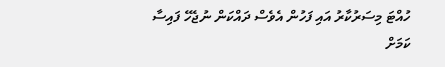ހުއްޓަ މިސަރުކާރު އައި ފަހުން އެވެސް ދައްކަން ނުޖެހޭ ފައިސާ ކަމަށް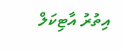އިތުރު އާޓިކަލް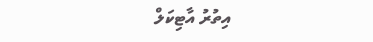އިތުރު އާޓިކަލް